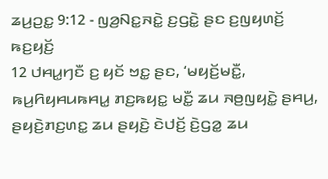ꤘꤣ꤬ꤑꤢ꤭ 9:12 - ꤜꤤ꤬ꤡꤢ꤭ꤏꤢꤧ꤭ ꤢ꤬ꤞꤢꤧ꤭ ꤔꤢ ꤢ꤬ꤜꤟꤛꤢꤩ꤬ ꤒꤢ꤬ꤟꤢꤩ꤬
12 ꤓꤌꤣ꤭ꤚꤢꤪ ꤢ꤬ ꤟꤢꤩ ꤠꤢ꤭ ꤔꤢ, ‘ꤗꤟꤢꤩ꤬ꤗꤢꤪ꤭, ꤒꤣ꤬ꤖꤟꤌꤣꤒꤌꤣ꤭ ꤊꤢ꤬ꤒꤟꤢ꤭ ꤗꤢꤪ꤭ ꤘꤣ ꤏꤥ꤬ꤜꤟꤢꤧ꤭ ꤔꤌꤣ꤬, ꤔꤟꤢꤧ꤬ꤊꤢ꤬ꤛꤢ꤭ ꤘꤣ ꤔꤟꤢꤧ꤬ ꤢꤧꤓꤢꤩ꤬ ꤢꤧ꤬ꤞꤤ꤭ ꤘꤣ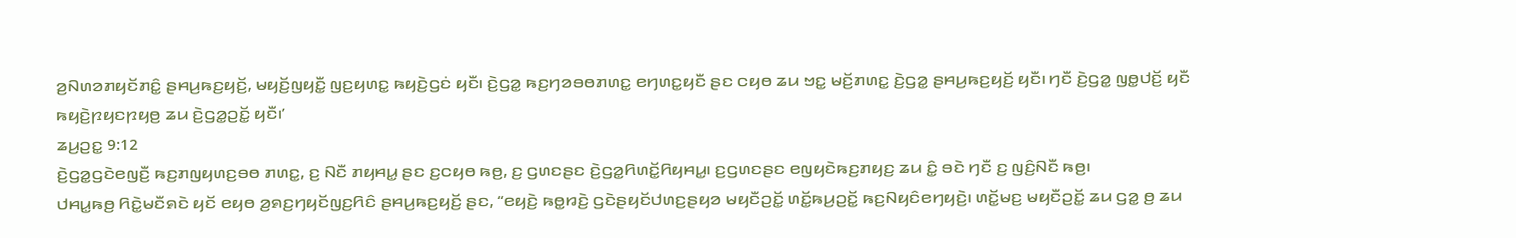ꤤ꤬ꤡꤛꤤꤊꤟꤢꤩꤊꤢꤨ꤭ ꤔꤌꤣ꤬ꤒꤢ꤬ꤟꤢꤩ꤬, ꤗꤟꤢꤩ꤬ꤜꤟꤢꤪ꤭ ꤜꤢ꤬ꤟꤛꤢ꤭ ꤒꤟꤢꤧ꤬ꤞꤢꤦ ꤟꤢꤪ꤯ ꤢꤧ꤬ꤞꤤ꤭ ꤒꤢ꤬ꤚꤤꤋꤥꤊꤛꤢ꤭ ꤕꤚꤛꤢ꤭ꤟꤢꤪ ꤔꤢ ꤍꤟꤥ ꤘꤣ ꤠꤢ꤭ ꤗꤢꤩ꤬ꤊꤛꤢ꤭ ꤢꤧ꤬ꤞꤤ꤭ ꤔꤌꤣ꤬ꤒꤢ꤬ꤟꤢꤩ꤬ ꤟꤢꤪ꤯ ꤚꤢꤪ ꤢꤧ꤬ꤞꤤ꤭ ꤜꤥ꤭ꤓꤢꤩ꤬ ꤟꤢꤪ ꤒꤟꤢꤧ꤬ꤐꤟꤢꤐꤟꤥ꤬ ꤘꤣ ꤢꤧ꤬ꤞꤤ꤭ꤑꤢꤩ꤭ ꤟꤢꤪ꤯’
ꤘꤣ꤬ꤑꤢ꤭ 9:12
ꤢꤧ꤬ꤞꤤ꤭ꤞꤢꤧꤕꤜꤢꤪ꤬ ꤒꤢ꤬ꤊꤜꤟꤛꤢ꤬ꤋꤥ ꤊꤛꤢ꤭, ꤢ꤬ ꤡꤢꤪ ꤊꤟꤌꤣ꤭ ꤔꤢ ꤢ꤬ꤍꤟꤥ ꤒꤥ꤬, ꤢ꤬ ꤞꤛꤢꤔꤢ ꤢꤧ꤬ꤞꤤ꤭ꤖꤛꤢꤩ꤭ꤖꤟꤌꤣ꤭꤯ ꤢ꤬ꤞꤛꤢꤔꤢ ꤕꤜꤟꤢꤧꤒꤢ꤬ꤊꤟꤢ꤬ ꤘꤣ ꤢꤨ꤭ ꤋꤢꤧ ꤚꤢꤪ ꤢ꤬ ꤜꤢꤨ꤬ꤡꤢꤪ ꤒꤥ꤬꤯
ꤓꤌꤣ꤭ꤒꤥ꤬ ꤖꤢꤧ꤭ꤗꤢꤪꤎꤢꤧ ꤟꤢꤩ ꤕꤟꤥ ꤤ꤬ꤎꤢ꤬ꤚꤟꤢꤩꤜꤢ꤬ꤖꤢꤨ ꤔꤌꤣ꤬ꤒꤢ꤬ꤟꤢꤩ꤬ ꤔꤢ, “ꤕꤟꤢꤧ꤬ ꤒꤥ꤭ꤙꤢꤧ꤬ ꤞꤢꤧꤔꤟꤢꤩꤓꤛꤢ꤬ꤔꤟꤤ ꤗꤟꤢꤪꤑꤢꤩ꤭ ꤛꤢꤩ꤭ꤒꤣ꤬ꤑꤢꤩ꤭ ꤒꤢ꤬ꤡꤟꤢꤨꤕꤚꤟꤢꤧ꤬꤯ ꤛꤢꤩ꤭ꤗꤢ꤬ ꤗꤟꤢꤪꤑꤢꤩ꤭ ꤘꤣ ꤞꤤ꤭ ꤥ꤬ ꤘꤣ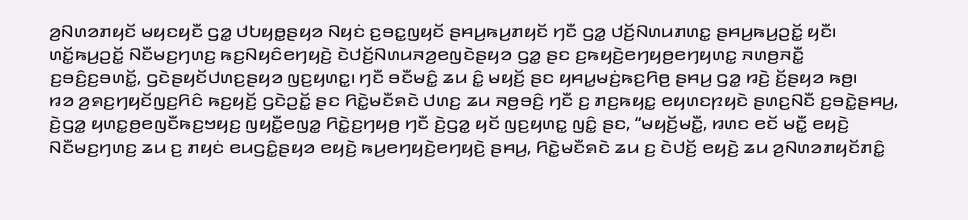ꤤ꤬ꤡꤛꤤꤊꤟꤢꤩ ꤗꤟꤢꤟꤢꤪ ꤞꤤ꤭ ꤓꤝꤟꤥ꤭ꤔꤟꤤ ꤡꤟꤢꤦ ꤢ꤬ꤋꤢ꤭ꤜꤟꤢꤩ ꤔꤌꤣ꤬ꤒꤣ꤬ꤊꤟꤢꤩ ꤚꤢꤪ ꤞꤤ꤭ ꤓꤢꤩ꤬ꤡꤛꤣꤊꤛꤢ꤭ ꤔꤌꤣ꤬ꤒꤣ꤬ꤑꤢꤩ꤭ ꤟꤢꤪ꤯ ꤛꤢꤩ꤭ꤒꤣ꤬ꤑꤢꤩ꤭ ꤡꤢꤪꤗꤢ꤬ꤚꤛꤢ꤬ ꤒꤢ꤬ꤡꤟꤢꤨꤕꤚꤟꤢꤧ꤬ ꤢꤧꤓꤢꤩ꤬ꤡꤛꤣꤏꤤ꤬ꤕꤜꤢꤧꤔꤟꤤ ꤞꤤ꤭ ꤔꤢ ꤢ꤬ꤒꤟꤢꤧ꤬ꤕꤚꤟꤥ꤬ꤕꤚꤟꤛꤢ꤭ ꤏꤛꤥ꤬ꤏꤢꤪ꤭ ꤢ꤬ꤋꤢꤨ꤬ꤢ꤬ꤋꤛꤢꤩ꤭, ꤞꤢꤧꤔꤟꤢꤩꤓꤛꤢ꤬ꤔꤟꤤ ꤜꤢ꤬ꤟꤛꤢ꤭꤯ ꤚꤢꤪ ꤋꤢꤪꤗꤢꤨ꤭ ꤘꤣ ꤢꤨ꤭ ꤗꤟꤢꤩ꤬ ꤔꤢ ꤟꤌꤣ꤭ꤗꤢꤦ꤬ꤒꤢ꤬ꤖꤥ꤬ ꤔꤌꤣ꤬ ꤞꤤ꤭ ꤙꤢꤧ꤬ ꤢꤩ꤬ꤔꤟꤤ ꤒꤥ꤬꤯
ꤙꤤ ꤤ꤬ꤎꤢ꤬ꤚꤟꤢꤩꤜꤢ꤬ꤖꤢꤨ ꤒꤢ꤬ꤟꤢꤩ꤬ ꤞꤢꤧꤑꤢꤩ꤭ ꤔꤢ ꤖꤢꤧ꤭ꤗꤢꤪꤎꤢꤧ ꤓꤛꤢ꤬ ꤘꤣ ꤏꤥ꤬ꤋꤢꤨ꤬ ꤚꤢꤪ ꤢ꤬ ꤊꤢ꤬ꤒꤟꤢ꤭ ꤕꤟꤛꤢꤐꤟꤢꤧ ꤔꤛꤢ꤬ꤡꤢꤪ ꤢ꤬ꤋꤢꤧ꤭ꤔꤌꤣ꤬, ꤢꤧ꤬ꤞꤤ꤭ ꤟꤛꤢ꤭ꤥ꤬ꤕꤜꤢꤪꤒꤢ꤬ꤠꤟꤢ꤬ ꤜꤟꤢꤪ꤭ꤕꤜꤤ꤭ ꤖꤢꤧ꤭ꤢ꤬ꤚꤟꤥ꤬ ꤚꤢꤪ ꤢꤧ꤬ꤞꤤ꤭ ꤟꤢꤩ ꤜꤢ꤬ꤟꤛꤢ꤭ ꤜꤢꤨ꤭ ꤔꤢ, “ꤗꤟꤢꤩ꤬ꤗꤢꤪ꤭, ꤙꤛꤢ ꤕꤢꤩ ꤗꤢꤪ꤭ ꤕꤟꤢꤧ꤬ ꤡꤢꤪꤗꤢ꤬ꤚꤛꤢ꤬ ꤘꤣ ꤢ꤬ ꤊꤟꤢꤦ ꤕꤣꤞꤢꤨ꤭ꤔꤟꤤ ꤕꤟꤢꤧ꤬ ꤒꤣ꤬ꤕꤚꤟꤢꤧ꤬ꤕꤚꤟꤢꤧ꤬ ꤔꤌꤣ꤬, ꤖꤢꤧ꤭ꤗꤢꤪꤎꤢꤧ ꤘꤣ ꤢ꤬ ꤢꤧꤓꤢꤩ꤬ ꤕꤟꤢꤧ꤬ ꤘꤣ ꤤ꤬ꤡꤛꤤꤊꤟꤢꤩꤊꤢꤨ꤭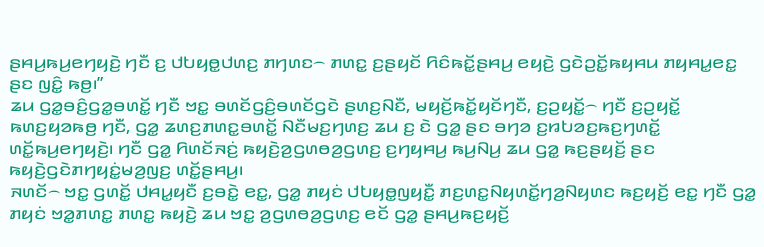ꤔꤌꤣ꤬ꤒꤣ꤬ꤕꤚꤟꤢꤧ꤬ ꤚꤢꤪ ꤢ꤬ ꤓꤝꤟꤥ꤭ꤓꤛꤢ꤬ ꤊꤚꤛꤢ꤮ ꤊꤛꤢ꤭ ꤢ꤬ꤔꤟꤢꤩ ꤖꤢꤨꤒꤢꤩ꤭ꤔꤌꤣ꤬ ꤕꤟꤢꤧ꤬ ꤞꤢꤧꤑꤢꤩ꤭ꤒꤟꤌꤣ ꤊꤟꤌꤣ꤭ꤕꤢ꤭ ꤔꤢ ꤜꤢꤨ꤭ ꤒꤥ꤬꤯”
ꤘꤣ ꤞꤤ꤭ꤋꤢꤨ꤬ꤞꤤ꤭ꤋꤛꤢꤩ꤭ ꤚꤢꤪ ꤠꤢ꤭ ꤋꤛꤢꤩꤞꤢꤨ꤬ꤋꤛꤢꤩꤞꤢꤧ ꤔꤛꤢ꤬ꤡꤢꤪ, ꤗꤟꤢꤩ꤬ꤒꤢꤩ꤭ꤟꤢꤩꤚꤢꤪ, ꤢ꤬ꤑꤟꤢꤩ꤭꤮ ꤚꤢꤪ ꤢ꤬ꤑꤟꤢꤩ꤭ ꤒꤛꤢ꤬ꤟꤤꤒꤥ꤬ ꤚꤢꤪ, ꤞꤤ꤭ ꤘꤛꤢ꤬ꤊꤛꤢ꤭ꤋꤛꤢꤩ꤭ ꤡꤢꤪꤗꤢ꤬ꤚꤛꤢ꤬ ꤘꤣ ꤢ꤬ ꤢꤧ ꤞꤤ꤭ ꤔꤢ ꤋꤚꤤ ꤢ꤬ꤙꤝꤤꤢ꤬ꤒꤢ꤬ꤚꤛꤢꤩ꤭ ꤛꤢꤩ꤭ꤒꤣ꤬ꤕꤚꤟꤢꤧ꤬꤯ ꤚꤢꤪ ꤞꤤ꤭ ꤖꤛꤢꤩꤏꤢꤦ꤬ ꤒꤟꤢꤧ꤬ꤤ꤬ꤞꤛꤥꤤ꤬ꤞꤛꤢ꤬ ꤢ꤬ꤚꤟꤌꤣ꤬ ꤒꤣ꤬ꤡꤣ꤬ ꤘꤣ ꤞꤤ꤭ ꤒꤢ꤬ꤔꤟꤢꤩ꤬ ꤔꤢ ꤒꤟꤢꤧ꤬ꤞꤢꤧꤊꤚꤟꤢꤦ꤭ꤗꤤ꤬ꤜꤢ꤬ ꤛꤢꤩ꤭ꤔꤌꤣ꤬꤯
ꤏꤛꤢꤩ꤮ ꤠꤢ꤭ ꤞꤛꤢꤩ꤭ ꤓꤌꤣ꤭ꤟꤢꤪ ꤢ꤬ꤋꤢꤧ꤭ ꤕꤢ꤭, ꤞꤤ꤭ ꤊꤟꤢꤦ ꤓꤝꤟꤥ꤭ꤜꤟꤢꤪ꤭ ꤊꤢ꤬ꤛꤢ꤭ꤡꤟꤛꤢꤩ꤭ꤚꤤ꤬ꤡꤟꤛꤢ ꤒꤢ꤬ꤟꤢꤩ꤬ ꤕꤢ꤭ ꤚꤢꤪ ꤞꤤ꤭ ꤊꤟꤢꤦ ꤠꤤ꤭ꤊꤛꤢ꤭ ꤊꤛꤢ꤭ ꤒꤟꤢꤧ꤬ ꤘꤣ ꤠꤢ꤭ ꤤ꤬ꤞꤛꤥꤤ꤬ꤞꤛꤢ꤬ ꤕꤢꤩ ꤞꤤ꤭ ꤔꤌꤣ꤬ꤒꤢ꤬ꤟꤢꤩ꤬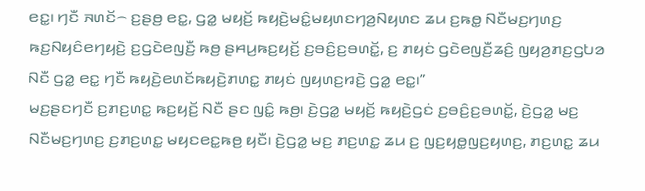ꤕꤢ꤭꤯ ꤚꤢꤪ ꤏꤛꤢꤩ꤮ ꤢ꤬ꤔꤥ꤬ ꤕꤢ꤭, ꤞꤤ꤭ ꤗꤟꤢꤩ꤬ ꤒꤟꤢꤧ꤬ꤗꤢꤨ꤭ꤗꤟꤛꤢꤚꤤ꤬ꤡꤟꤛꤢ ꤘꤣ ꤢ꤬ꤒꤥ꤭ ꤡꤢꤪꤗꤢ꤬ꤚꤛꤢ꤬ ꤒꤢ꤬ꤡꤟꤢꤨꤕꤚꤟꤢꤧ꤬ ꤢ꤬ꤞꤢꤧꤕꤜꤢꤪ꤬ ꤒꤥ꤬ ꤔꤌꤣ꤬ꤒꤢ꤬ꤟꤢꤩ꤬ ꤢ꤬ꤋꤢꤨ꤬ꤢ꤬ꤋꤛꤢꤩ꤭, ꤢ꤬ ꤊꤟꤢꤦ ꤞꤢꤧꤕꤜꤢꤪ꤬ꤘꤢꤨ꤬ ꤜꤟꤤ꤬ꤊꤢ꤬ꤞꤝꤤ ꤡꤢꤪ ꤞꤤ꤭ ꤕꤢ꤭ ꤚꤢꤪ ꤒꤟꤢꤧ꤬ꤕꤛꤢꤩꤒꤟꤢꤧ꤬ꤊꤛꤢ꤭ ꤊꤟꤢꤦ ꤜꤟꤛꤢ꤬ꤙꤢꤧ꤬ ꤞꤤ꤭ ꤕꤢ꤭꤯”
ꤗꤢ꤬ꤔꤢꤚꤢꤪ ꤢ꤬ꤊꤢ꤬ꤛꤢ꤭ ꤒꤢ꤬ꤟꤢꤩ꤬ ꤡꤢꤪ ꤔꤢ ꤜꤢꤨ꤭ ꤒꤥ꤬꤯ ꤢꤧ꤬ꤞꤤ꤭ ꤗꤟꤢꤩ꤬ ꤒꤟꤢꤧ꤬ꤞꤢꤦ ꤢ꤬ꤋꤢꤨ꤬ꤢ꤬ꤋꤛꤢꤩ꤭, ꤢꤧ꤬ꤞꤤ꤭ ꤗꤢ꤬ ꤡꤢꤪꤗꤢ꤬ꤚꤛꤢ꤬ ꤢ꤬ꤊꤢ꤬ꤛꤢ꤭ ꤗꤟꤢꤕꤢ꤭ꤒꤥ꤬ ꤟꤢꤪ꤯ ꤢꤧ꤬ꤞꤤ꤭ ꤗꤢ꤬ ꤊꤢ꤬ꤛꤢ꤭ ꤘꤣ ꤢ꤬ ꤜꤢ꤬ꤟꤥ꤭ꤜꤢ꤬ꤟꤛꤢ꤬, ꤊꤢ꤬ꤛꤢ꤭ ꤘꤣ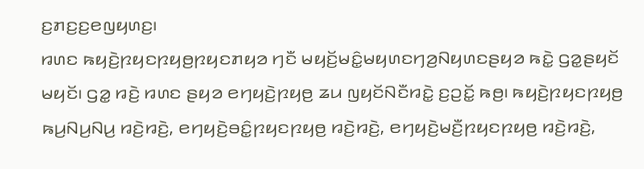ꤢ꤬ꤊꤢ꤬ꤢ꤬ꤕꤜꤟꤛꤢ꤬꤯
ꤙꤛꤢ ꤒꤟꤢꤧ꤬ꤐꤟꤢꤐꤟꤥ꤬ꤐꤟꤢꤊꤟꤤ ꤚꤢꤪ ꤗꤟꤢꤩ꤬ꤗꤢꤨ꤭ꤗꤟꤛꤢꤚꤤ꤬ꤡꤟꤛꤢꤔꤟꤤ ꤒꤢꤧ꤭ ꤞꤤ꤭ꤔꤟꤢꤩ ꤗꤟꤢꤩ꤯ ꤞꤤ꤭ ꤙꤢꤧ꤬ ꤙꤛꤢ ꤔꤟꤤ ꤕꤚꤟꤢꤧ꤬ꤐꤟꤥ꤬ ꤘꤣ ꤜꤟꤢꤩꤡꤢꤪꤙꤢꤧ꤭ ꤢ꤬ꤑꤢꤩ꤭ ꤒꤥ꤬꤯ ꤒꤟꤢꤧ꤬ꤐꤟꤢꤐꤟꤥ꤬ ꤒꤣ꤬ꤡꤣ꤬ꤡꤣ꤬ ꤙꤢꤧ꤬ꤙꤢꤧ꤬, ꤕꤚꤟꤢꤧ꤬ꤋꤢꤨ꤭ꤐꤟꤢꤐꤟꤥ꤬ ꤙꤢꤧ꤬ꤙꤢꤧ꤬, ꤕꤚꤟꤢꤧ꤬ꤗꤢꤪ꤬ꤐꤟꤢꤐꤟꤥ꤬ ꤙꤢꤧ꤬ꤙꤢꤧ꤬,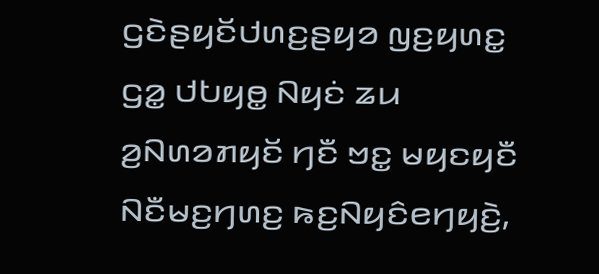ꤞꤢꤧꤔꤟꤢꤩꤓꤛꤢ꤬ꤔꤟꤤ ꤜꤢ꤬ꤟꤛꤢ꤭ ꤞꤤ꤭ ꤓꤝꤟꤥ꤭ ꤡꤟꤢꤦ ꤘꤣ ꤤ꤬ꤡꤛꤤꤊꤟꤢꤩ ꤚꤢꤪ ꤠꤢ꤭ ꤗꤟꤢꤟꤢꤪ ꤡꤢꤪꤗꤢ꤬ꤚꤛꤢ꤬ ꤒꤢ꤬ꤡꤟꤢꤨꤕꤚꤟꤢꤧ꤬,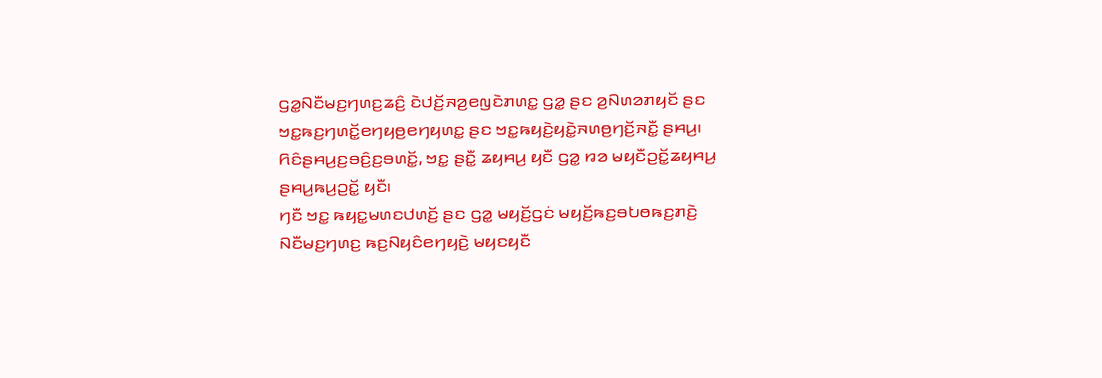ꤞꤤ꤭ꤡꤢꤪꤗꤢ꤬ꤚꤛꤢ꤬ꤘꤢꤨ꤬ ꤢꤧꤓꤢꤩ꤬ꤏꤤ꤬ꤕꤜꤢꤧꤊꤛꤢ꤭ ꤞꤤ꤭ ꤔꤢ ꤤ꤬ꤡꤛꤤꤊꤟꤢꤩ ꤔꤢ ꤠꤢ꤭ꤒꤢ꤬ꤚꤛꤢꤩ꤭ꤕꤚꤟꤥ꤬ꤕꤚꤟꤛꤢ꤭ ꤔꤢ ꤠꤢ꤭ꤒꤟꤢꤧ꤬ꤟꤢꤧ꤭ꤏꤛꤥ꤬ꤚꤢꤩ꤬ꤏꤢꤪ꤭ ꤔꤌꤣ꤬꤯ ꤖꤢꤨꤔꤌꤣ꤬ꤢ꤬ꤋꤢꤨ꤬ꤢ꤬ꤋꤛꤢꤩ꤭, ꤠꤢ꤭ ꤔꤢꤪ꤭ ꤘꤟꤌꤣ꤬ ꤟꤢꤪ ꤞꤤ꤭ ꤙꤤ ꤗꤟꤢꤪꤑꤢꤩ꤭ꤘꤟꤌꤣ꤬ ꤔꤌꤣ꤬ꤒꤣ꤬ꤑꤢꤩ꤭ ꤟꤢꤪ꤯
ꤚꤢꤪ ꤠꤢ꤭ ꤒꤟꤢ꤭ꤗꤛꤢꤓꤛꤢꤩ꤬ ꤔꤢ ꤞꤤ꤭ ꤗꤟꤢꤩ꤬ꤞꤢꤦ ꤗꤟꤢꤩ꤬ꤒꤢ꤬ꤋꤝꤥꤒꤢ꤬ꤊꤢꤧ꤬ ꤡꤢꤪꤗꤢ꤬ꤚꤛꤢ꤬ ꤒꤢ꤬ꤡꤟꤢꤨꤕꤚꤟꤢꤧ꤬ ꤗꤟꤢꤟꤢꤪ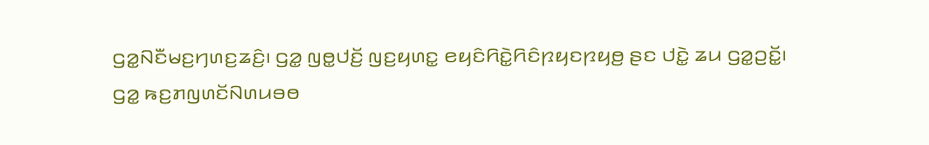ꤞꤤ꤭ꤡꤢꤪꤗꤢ꤬ꤚꤛꤢ꤬ꤘꤢꤨ꤬꤯ ꤞꤤ꤭ ꤜꤥ꤭ꤓꤢꤩ꤬ ꤜꤢ꤬ꤟꤛꤢ꤭ ꤕꤟꤢꤨꤖꤢꤧ꤭ꤖꤢꤨꤐꤟꤢꤐꤟꤥ꤬ ꤔꤢ ꤓꤢꤧ꤭ ꤘꤣ ꤞꤤ꤭ꤑꤢꤩ꤭꤯ ꤞꤤ꤭ ꤒꤢ꤬ꤊꤜꤛꤢꤩꤡꤛꤣꤋꤥ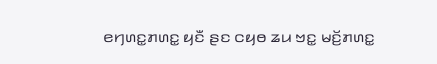ꤕꤚꤛꤢ꤭ꤊꤛꤢ꤭ ꤟꤢꤪ ꤔꤢ ꤍꤟꤥ ꤘꤣ ꤠꤢ꤭ ꤗꤢꤩ꤬ꤊꤛꤢ꤭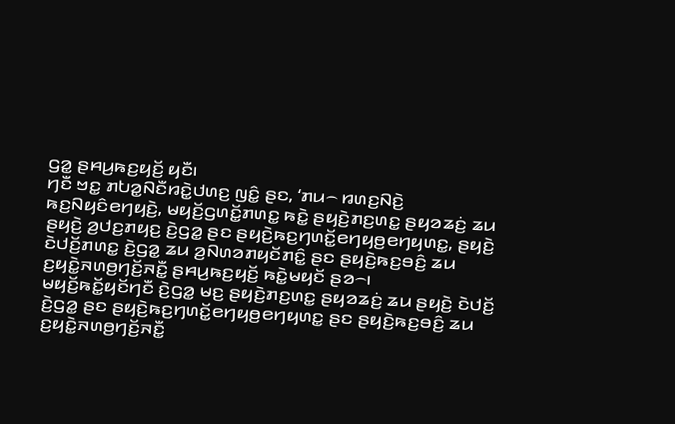ꤞꤤ꤭ ꤔꤌꤣ꤬ꤒꤢ꤬ꤟꤢꤩ꤬ ꤟꤢꤪ꤯
ꤚꤢꤪ ꤠꤢ꤭ ꤊꤝꤤ꤭ꤡꤢꤪꤙꤢꤧ꤭ꤓꤛꤢ꤬ ꤜꤢꤨ꤭ ꤔꤢ, ‘ꤊꤣ꤮ ꤙꤛꤢ꤬ꤡꤢꤧ꤬ ꤒꤢ꤬ꤡꤟꤢꤨꤕꤚꤟꤢꤧ꤬, ꤗꤟꤢꤩ꤬ꤞꤛꤢꤩ꤭ꤊꤛꤢ꤭ ꤒꤢꤧ꤭ ꤔꤟꤢꤧ꤬ꤊꤢ꤬ꤛꤢ꤭ ꤔꤟꤤꤘꤢꤦ꤬ ꤘꤣ ꤔꤟꤢꤧ꤬ ꤤ꤬ꤓꤢ꤬ꤊꤟꤢ꤬ ꤢꤧ꤬ꤞꤤ꤭ ꤔꤢ ꤔꤟꤢꤧ꤬ꤒꤢ꤬ꤚꤛꤢꤩ꤭ꤕꤚꤟꤥ꤬ꤕꤚꤟꤛꤢ꤭, ꤔꤟꤢꤧ꤬ ꤢꤧꤓꤢꤩ꤬ꤊꤛꤢ꤭ ꤢꤧ꤬ꤞꤤ꤭ ꤘꤣ ꤤ꤬ꤡꤛꤤꤊꤟꤢꤩꤊꤢꤨ꤭ ꤔꤢ ꤔꤟꤢꤧ꤬ꤒꤢ꤬ꤋꤢꤨ꤬ ꤘꤣ ꤢ꤬ꤟꤢꤧ꤭ꤏꤛꤥ꤬ꤚꤢꤩ꤬ꤏꤢꤪ꤭ ꤔꤌꤣ꤬ꤒꤢ꤬ꤟꤢꤩ꤬ ꤒꤢꤧ꤭ꤗꤟꤢꤩ ꤔꤤ꤮꤯
ꤗꤟꤢꤩ꤬ꤒꤢꤩ꤭ꤟꤢꤩꤚꤢꤪ ꤢꤧ꤬ꤞꤤ꤭ ꤗꤢ꤬ ꤔꤟꤢꤧ꤬ꤊꤢ꤬ꤛꤢ꤭ ꤔꤟꤤꤘꤢꤦ꤬ ꤘꤣ ꤔꤟꤢꤧ꤬ ꤢꤧꤓꤢꤩ꤬ ꤢꤧ꤬ꤞꤤ꤭ ꤔꤢ ꤔꤟꤢꤧ꤬ꤒꤢ꤬ꤚꤛꤢꤩ꤭ꤕꤚꤟꤥ꤬ꤕꤚꤟꤛꤢ꤭ ꤔꤢ ꤔꤟꤢꤧ꤬ꤒꤢ꤬ꤋꤢꤨ꤬ ꤘꤣ ꤢ꤬ꤟꤢꤧ꤭ꤏꤛꤥ꤬ꤚꤢꤩ꤬ꤏꤢꤪ꤭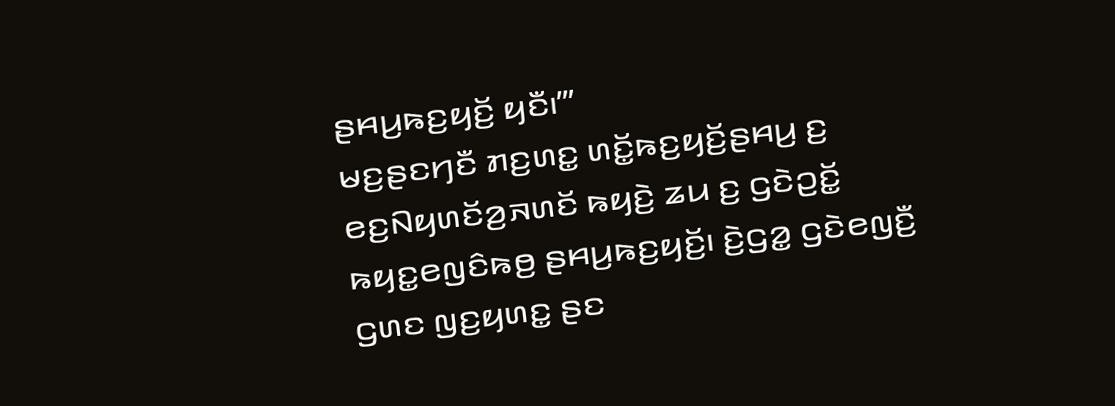ꤔꤌꤣ꤬ꤒꤢ꤬ꤟꤢꤩ꤬ ꤟꤢꤪ꤯’”
ꤗꤢ꤬ꤔꤢꤚꤢꤪ ꤊꤢ꤬ꤛꤢ꤭ ꤛꤢꤩ꤭ꤒꤢ꤬ꤟꤢꤩ꤬ꤔꤌꤣ꤬ ꤢ꤬ ꤕꤢ꤬ꤡꤟꤛꤢꤩꤤ꤬ꤏꤛꤢꤩ ꤒꤟꤢꤧ꤬ ꤘꤣ ꤢ꤬ ꤞꤢꤧꤑꤢꤩ꤭ ꤒꤟꤢ꤭ꤕꤜꤢꤨꤒꤥ꤬ ꤔꤌꤣ꤬ꤒꤢ꤬ꤟꤢꤩ꤬꤯ ꤢꤧ꤬ꤞꤤ꤭ ꤞꤢꤧꤕꤜꤢꤪ꤬ ꤞꤛꤢ ꤜꤢ꤬ꤟꤛꤢ꤭ ꤔꤢ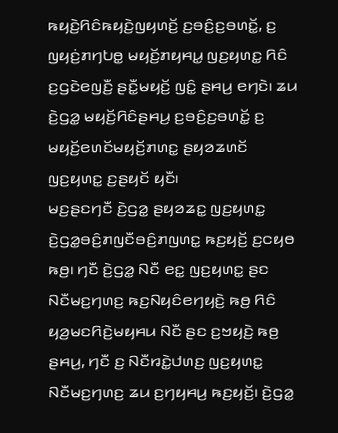ꤒꤟꤢꤧ꤬ꤖꤢꤨꤒꤟꤢꤧ꤬ꤜꤟꤛꤢꤩ꤬ ꤢ꤬ꤋꤢꤨ꤬ꤢ꤬ꤋꤛꤢꤩ꤭, ꤢ꤬ ꤜꤟꤢꤦ꤬ꤊꤚꤝꤥ꤭ ꤗꤟꤢꤩ꤬ꤊꤟꤌꤣ꤭ ꤜꤢ꤬ꤟꤛꤢ꤭ ꤖꤢꤨ ꤢ꤬ꤞꤢꤧꤕꤜꤢꤪ꤬ ꤔꤢꤪ꤭ꤗꤟꤢꤩ꤬ ꤜꤢꤨ꤭ ꤔꤌꤣ꤬ ꤕꤚꤢꤧ꤯ ꤘꤣ ꤢꤧ꤬ꤞꤤ꤭ ꤗꤟꤢꤩ꤬ꤖꤢꤨꤔꤌꤣ꤬ ꤢ꤬ꤋꤢꤨ꤬ꤢ꤬ꤋꤛꤢꤩ꤭ ꤢ꤬ ꤗꤟꤢꤩ꤬ꤕꤛꤢꤩꤗꤟꤢꤩ꤬ꤊꤛꤢ꤭ ꤔꤟꤤꤘꤛꤢꤩ ꤜꤢ꤬ꤟꤛꤢ꤭ ꤢ꤬ꤔꤟꤢꤩ ꤟꤢꤪ꤯
ꤗꤢ꤬ꤔꤢꤚꤢꤪ ꤢꤧ꤬ꤞꤤ꤭ ꤔꤟꤤꤘꤢ꤭ ꤜꤢ꤬ꤟꤛꤢ꤭ ꤢꤧ꤬ꤞꤤ꤭ꤋꤢꤨ꤬ꤊꤜꤢꤪꤋꤢꤨ꤬ꤊꤜꤛꤢ꤭ ꤒꤢ꤬ꤟꤢꤩ꤬ ꤢ꤬ꤍꤟꤥ ꤒꤥ꤬꤯ ꤚꤢꤪ ꤢꤧ꤬ꤞꤤ꤭ ꤡꤢꤪ ꤕꤢ꤭ ꤜꤢ꤬ꤟꤛꤢ꤭ ꤔꤢ ꤡꤢꤪꤗꤢ꤬ꤚꤛꤢ꤬ ꤒꤢ꤬ꤡꤟꤢꤨꤕꤚꤟꤢꤧ꤬ ꤒꤥ꤬ ꤖꤢꤨ ꤟꤤ꤬ꤗꤢꤖꤢꤧ꤬ꤗꤟꤌꤣ ꤡꤢꤪ ꤔꤢ ꤢ꤬ꤠꤟꤢꤧ꤬ ꤒꤥ꤬ ꤔꤌꤣ꤬, ꤚꤢꤪ ꤢ꤬ ꤡꤢꤪꤙꤢꤧ꤭ꤓꤛꤢ꤬ ꤜꤢ꤬ꤟꤛꤢ꤭ ꤡꤢꤪꤗꤢ꤬ꤚꤛꤢ꤬ ꤘꤣ ꤢ꤬ꤚꤟꤌꤣ꤬ ꤒꤢ꤬ꤟꤢꤩ꤬꤯ ꤢꤧ꤬ꤞꤤ꤭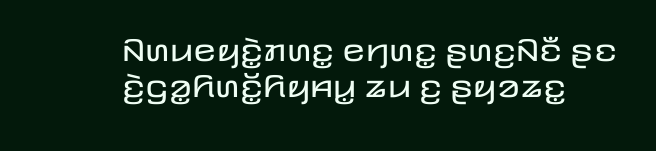ꤡꤛꤣꤕꤟꤢꤧ꤭ꤊꤛꤢ꤭ ꤕꤚꤛꤢ꤭ ꤔꤛꤢ꤬ꤡꤢꤪ ꤔꤢ ꤢꤧ꤬ꤞꤤ꤭ꤖꤛꤢꤩ꤭ꤖꤟꤌꤣ꤭ ꤘꤣ ꤢ꤬ ꤔꤟꤤꤘꤢ꤭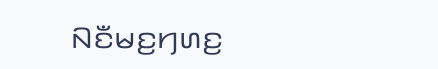ꤡꤢꤪꤗꤢ꤬ꤚꤛꤢ꤬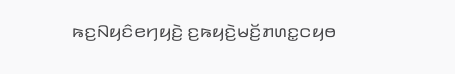ꤒꤢ꤬ꤡꤟꤢꤨꤕꤚꤟꤢꤧ꤬ ꤢ꤬ꤒꤟꤢꤧ꤬ꤗꤢꤩ꤬ꤊꤛꤢ꤭ꤍꤟꤥ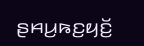ꤔꤌꤣ꤬ꤒꤢ꤬ꤟꤢꤩ꤬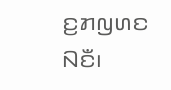ꤢ꤬ꤊꤜꤛꤢ ꤡꤢꤪ꤯